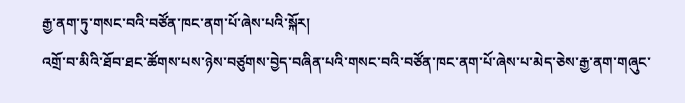རྒྱ་ནག་ཏུ་གསང་བའི་བཙོན་ཁང་ནག་པོ་ཞེས་པའི་སྐོར།
འགྲོ་བ་མིའི་ཐོབ་ཐང་ཚོགས་པས་ཉེས་བཙུགས་བྱེད་བཞིན་པའི་གསང་བའི་བཙོན་ཁང་ནག་པོ་ཞེས་པ་མེད་ཅེས་རྒྱ་ནག་གཞུང་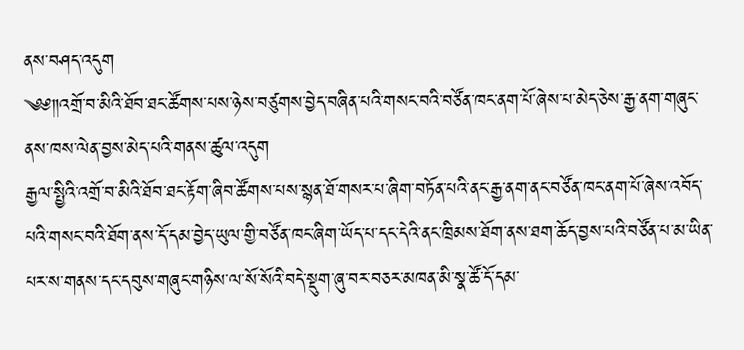ནས་བཤད་འདུག
༄༅༎འགྲོ་བ་མིའི་ཐོབ་ཐང་ཚོགས་པས་ཉེས་བཙུགས་བྱེད་བཞིན་པའི་གསང་བའི་བཙོན་ཁང་ནག་པོ་ཞེས་པ་མེད་ཅེས་རྒྱ་ནག་གཞུང་ནས་ཁས་ལེན་བྱས་མེད་པའི་གནས་ཚུལ་འདུག
རྒྱལ་སྤྱིའི་འགྲོ་བ་མིའི་ཐོབ་ཐང་རྟོག་ཞིབ་ཚོགས་པས་སྙན་ཐོ་གསར་པ་ཞིག་བཏོན་པའི་ནང་རྒྱ་ནག་ནང་བཙོན་ཁང་ནག་པོ་ཞེས་འབོད་པའི་གསང་བའི་ཐོག་ནས་དོ་དམ་བྱེད་ཡུལ་གྱི་བཙོན་ཁང་ཞིག་ཡོད་པ་དང་དེའི་ནང་ཁྲིམས་ཐོག་ནས་ཐག་ཆོད་བྱས་པའི་བཙོན་པ་མ་ཡིན་པར་ས་གནས་དང་དབུས་གཞུང་གཉིས་ལ་སོ་སོའི་བདེ་སྡུག་ཞུ་བར་བཅར་མཁན་མི་སྣ་ཚོ་དོ་དམ་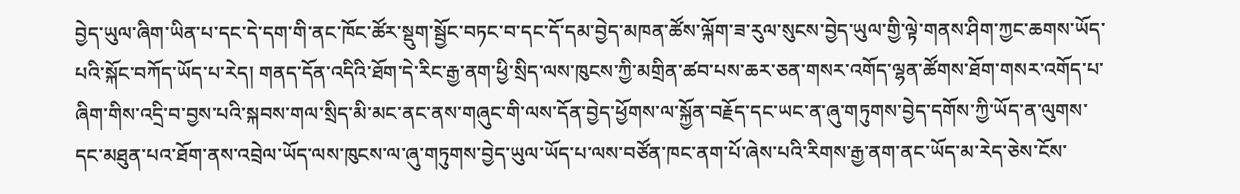བྱེད་ཡུལ་ཞིག་ཡིན་པ་དང་དེ་དག་གི་ནང་ཁོང་ཚོར་སྡུག་སྦྱོང་བཏང་བ་དང་དོ་དམ་བྱེད་མཁན་ཚོས་ལྐོག་ཟ་རུལ་སུངས་བྱེད་ཡུལ་གྱི་ལྟེ་གནས་ཤིག་ཀྱང་ཆགས་ཡོད་པའི་སྐོང་བཀོད་ཡོད་པ་རེད། གནད་དོན་འདིའི་ཐོག་དེ་རིང་རྒྱ་ནག་ཕྱི་སྲིད་ལས་ཁུངས་ཀྱི་མགྲིན་ཚབ་པས་ཆར་ཅན་གསར་འགོད་ལྷན་ཚོགས་ཐོག་གསར་འགོད་པ་ཞིག་གིས་འདྲི་བ་བྱས་པའི་སྐབས་གལ་སྲིད་མི་མང་ནང་ནས་གཞུང་གི་ལས་དོན་བྱེད་ཕྱོགས་ལ་སྐྱོན་བརྗོད་དང་ཡང་ན་ཞུ་གཏུགས་བྱེད་དགོས་ཀྱི་ཡོད་ན་ལུགས་དང་མཐུན་པའ་ཐོག་ནས་འབྲེལ་ཡོད་ལས་ཁུངས་ལ་ཞུ་གཏུགས་བྱེད་ཡུལ་ཡོད་པ་ལས་བཙོན་ཁང་ནག་པོ་ཞེས་པའི་རིགས་རྒྱ་ནག་ནང་ཡོད་མ་རེད་ཅེས་ངོས་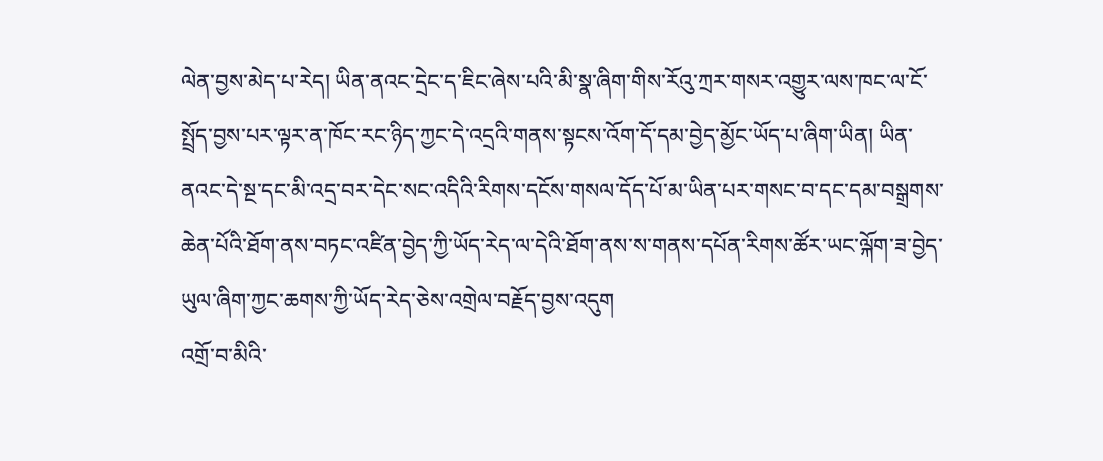ལེན་བྱས་མེད་པ་རེད། ཡིན་ནའང་དྲེང་ད་ཇིང་ཞེས་པའི་མི་སྣ་ཞིག་གིས་རོའུ་ཀྲར་གསར་འགྱུར་ལས་ཁང་ལ་ངོ་སྤྲོད་བྱས་པར་ལྟར་ན་ཁོང་རང་ཉིད་ཀྱང་དེ་འདྲའི་གནས་སྟངས་འོག་དོ་དམ་བྱེད་མྱོང་ཡོད་པ་ཞིག་ཡིན། ཡིན་ནའང་དེ་སྔ་དང་མི་འདྲ་བར་དེང་སང་འདིའི་རིགས་དངོས་གསལ་དོད་པོ་མ་ཡིན་པར་གསང་བ་དང་དམ་བསྒྲགས་ཆེན་པོའི་ཐོག་ནས་བཏང་འཛིན་བྱེད་ཀྱི་ཡོད་རེད་ལ་དེའི་ཐོག་ནས་ས་གནས་དཔོན་རིགས་ཚོར་ཡང་ལྐོག་ཟ་བྱེད་ཡུལ་ཞིག་ཀྱང་ཆགས་ཀྱི་ཡོད་རེད་ཅེས་འགྲེལ་བརྗོད་བྱས་འདུག
འགྲོ་བ་མིའི་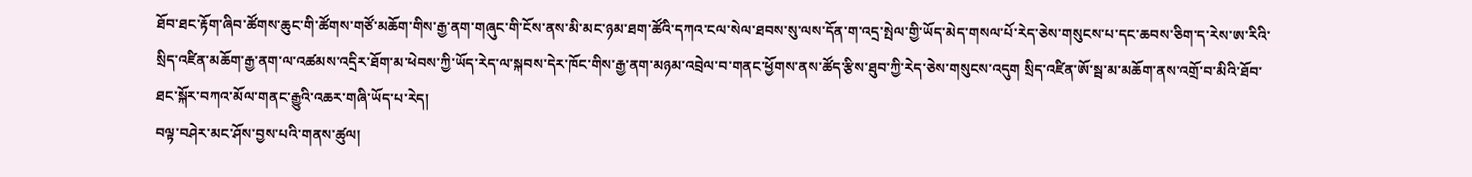ཐོབ་ཐང་རྟོག་ཞིབ་ཚོགས་ཆུང་གི་ཚོགས་གཙོ་མཆོག་གིས་རྒྱ་ནག་གཞུང་གི་ངོས་ནས་མི་མང་ཉམ་ཐག་ཚོའི་དཀའ་ངལ་སེལ་ཐབས་སུ་ལས་དོན་ག་འདྲ་སྤེལ་གྱི་ཡོད་མེད་གསལ་པོ་རེད་ཅེས་གསུངས་པ་དང་ཆབས་ཅིག་ད་རེས་ཨ་རིའི་སྲིད་འཛིན་མཆོག་རྒྱ་ནག་ལ་འཚམས་འདྲིར་ཐོག་མ་ཕེབས་ཀྱི་ཡོད་རེད་ལ་སྐབས་དེར་ཁོང་གིས་རྒྱ་ནག་མཉམ་འབྲེལ་བ་གནང་ཕྱོགས་ནས་ཚོད་རྩིས་ཐུབ་ཀྱི་རེད་ཅེས་གསུངས་འདུག སྲིད་འཛིན་ཨོ་སྦ་མ་མཆོག་ནས་འགྲོ་བ་མིའི་ཐོབ་ཐང་སྐོར་བཀའ་མོལ་གནང་རྒྱུའི་འཆར་གཞི་ཡོད་པ་རེད།
བལྟ་བཤེར་མང་ཤོས་བྱས་པའི་གནས་ཚུལ།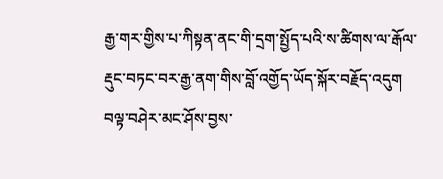རྒྱ་གར་གྱིས་པ་ཀིསྟན་ནང་གི་དྲག་སྤྱོད་པའི་ས་ཚིགས་ལ་རྒོལ་རྡུང་བཏང་བར་རྒྱ་ནག་གིས་བློ་འགྱོད་ཡོད་སྐོར་བརྗོད་འདུག
བལྟ་བཤེར་མང་ཤོས་བྱས་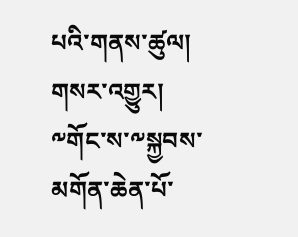པའི་གནས་ཚུལ།
གསར་འགྱུར།
༸གོང་ས་༸སྐྱབས་མགོན་ཆེན་པོ་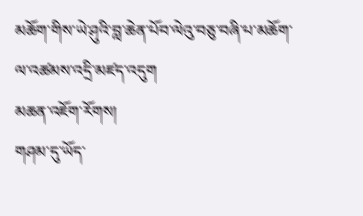མཆོག་གིས་ཡེ་ཤུའི་བླ་ཆེན་པོབ་ལེའུ་བཅུ་བཞི་པ་མཆོག་ལ་འཚམས་འདྲི་མཛད་འདུག
མཆན་འཇོག་རོགས།
གཤམ་དུ་ཡོད་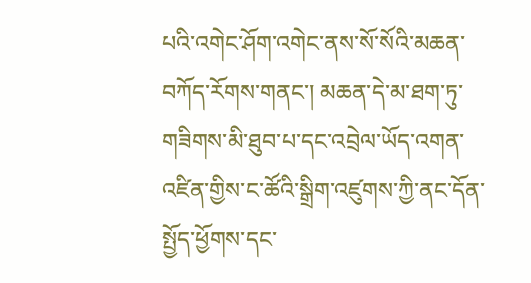པའི་འགེང་ཤོག་འགེང་ནས་སོ་སོའི་མཆན་བཀོད་རོགས་གནང་། མཆན་དེ་མ་ཐག་ཏུ་གཟིགས་མི་ཐུབ་པ་དང་འབྲེལ་ཡོད་འགན་འཛིན་གྱིས་ང་ཚོའི་སྒྲིག་འཛུགས་ཀྱི་ནང་དོན་སྤྱོད་ཕྱོགས་དང་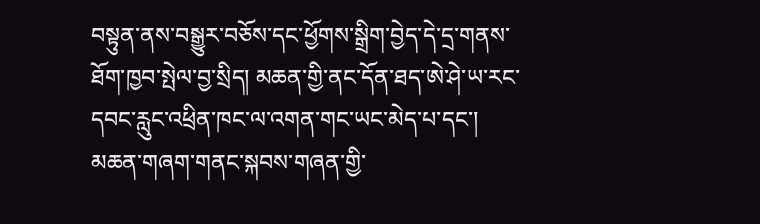བསྟུན་ནས་བསྒྱུར་བཅོས་དང་ཕྱོགས་སྒྲིག་བྱེད་དེ་དྲ་གནས་ཐོག་ཁྱབ་སྤེལ་བྱ་སྲིད། མཆན་གྱི་ནང་དོན་ཐད་ཨེ་ཤེ་ཡ་རང་དབང་རླུང་འཕྲིན་ཁང་ལ་འགན་གང་ཡང་མེད་པ་དང་། མཆན་གཞག་གནང་སྐབས་གཞན་གྱི་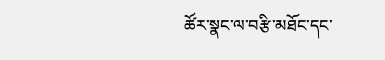ཚོར་སྣང་ལ་བརྩི་མཐོང་དང་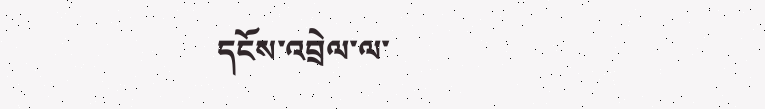དངོས་འབྲེལ་ལ་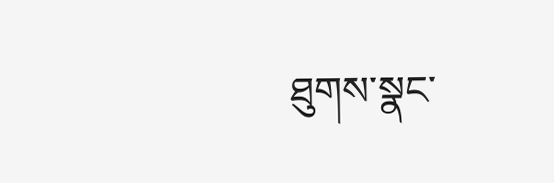ཐུགས་སྣང་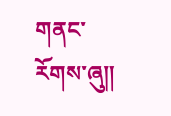གནང་རོགས་ཞུ༎